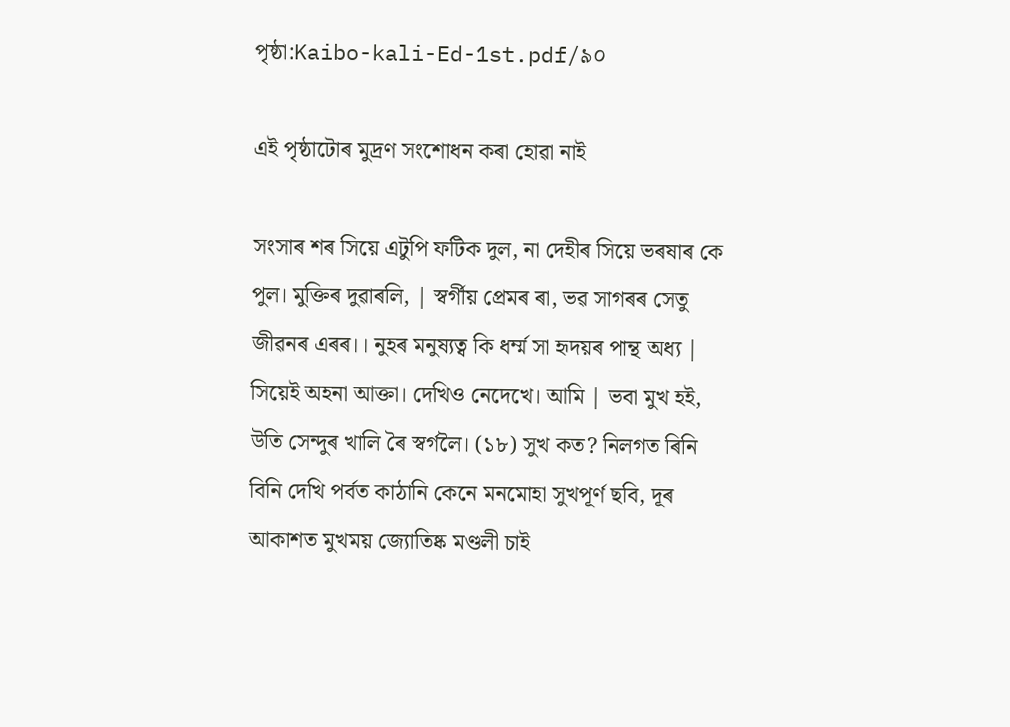পৃষ্ঠা:Kaibo-kali-Ed-1st.pdf/৯০

এই পৃষ্ঠাটোৰ মুদ্ৰণ সংশোধন কৰা হোৱা নাই

সংসাৰ শৰ সিয়ে এটুপি ফটিক দুল, না দেহীৰ সিয়ে ভৰষাৰ কে পুল। মুক্তিৰ দুৱাৰলি, | স্বৰ্গীয় প্ৰেমৰ ৰা, ভৱ সাগৰৰ সেতু জীৱনৰ এৰৰ।। নুহৰ মনুষ্যত্ব কি ধৰ্ম্ম সা হৃদয়ৰ পান্থ অধ্য | সিয়েই অহনা আক্তা। দেখিও নেদেখে। আমি | ভবা মুখ হই, উতি সেন্দুৰ খালি ৰৈ স্বৰ্গলৈ। (১৮) সুখ কত? নিলগত ৰিনি বিনি দেখি পৰ্বত কাঠানি কেনে মনমোহা সুখপূৰ্ণ ছবি, দূৰ আকাশত মুখময় জ্যোতিষ্ক মণ্ডলী চাই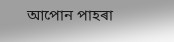আপোন পাহৰা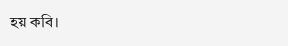হয় কবি।